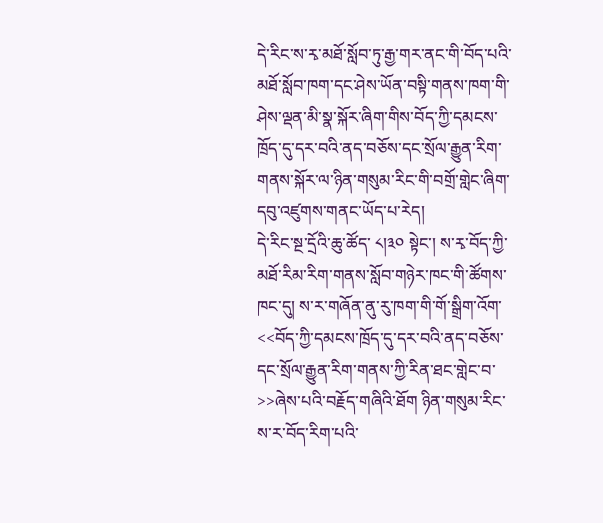དེ་རིང་ས་རྭ་མཐོ་སློབ་ཏུ་རྒྱ་གར་ནང་གི་བོད་པའི་མཐོ་སློབ་ཁག་དང་ཤེས་ཡོན་བསྟི་གནས་ཁག་གི་ཤེས་ལྡན་མི་སྣ་སྐོར་ཞིག་གིས་བོད་ཀྱི་དམངས་ཁྲོད་དུ་དར་བའི་ནད་བཅོས་དང་སྲོལ་རྒྱུན་རིག་གནས་སྐོར་ལ་ཉིན་གསུམ་རིང་གི་བགྲོ་གླེང་ཞིག་དབུ་འཛུགས་གནང་ཡོད་པ་རེད།
དེ་རིང་སྔ་དྲོའི་ཆུ་ཚོད་ ༨།༣༠ སྟེང་། ས་རྭ་བོད་ཀྱི་མཐོ་རིམ་རིག་གནས་སློབ་གཉེར་ཁང་གི་ཚོགས་ཁང་དུ། ས་ར་གཞོན་ནུ་རུ་ཁག་གི་གོ་སྒྲིག་འོག་ <<བོད་ཀྱི་དམངས་ཁྲོད་དུ་དར་བའི་ནད་བཅོས་དང་སྲོལ་རྒྱུན་རིག་གནས་ཀྱི་རིན་ཐང་གླེང་བ་>>ཞེས་པའི་བརྗོད་གཞིའི་ཐོག ཉིན་གསུམ་རིང་ས་ར་བོད་རིག་པའི་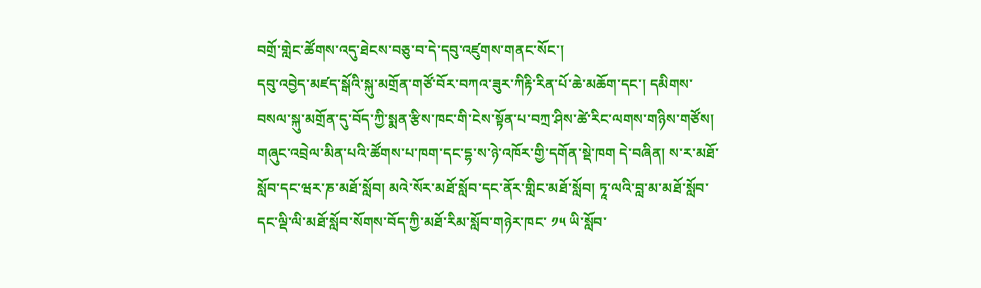བགྲོ་གླེང་ཚོགས་འདུ་ཐེངས་བཅུ་བ་དེ་དབུ་འཛུགས་གནང་སོང་།
དབུ་འབྱེད་མཛད་སྒོའི་སྐུ་མགྲོན་གཙོ་བོར་བཀའ་ཟུར་ཀིརྟི་རིན་པོ་ཆེ་མཆོག་དང་། དམིགས་བསལ་སྐུ་མགྲོན་དུ་བོད་ཀྱི་སྨན་རྩིས་ཁང་གི་ངེས་སྟོན་པ་བཀྲ་ཤིས་ཚེ་རིང་ལགས་གཉིས་གཙོས། གཞུང་འབྲེལ་མིན་པའི་ཚོགས་པ་ཁག་དང་དྷ་ས་ཉེ་འཁོར་གྱི་དགོན་སྡེ་ཁག དེ་བཞིན། ས་ར་མཐོ་སློབ་དང་ཝར་ཎ་མཐོ་སློབ། མའེ་སོར་མཐོ་སློབ་དང་ནོར་གླིང་མཐོ་སློབ། ཏཱ་ལའི་བླ་མ་མཐོ་སློབ་དང་ལྡི་ལི་མཐོ་སློབ་སོགས་བོད་ཀྱི་མཐོ་རིམ་སློབ་གཉེར་ཁང་ ༡༥ ཡི་སློབ་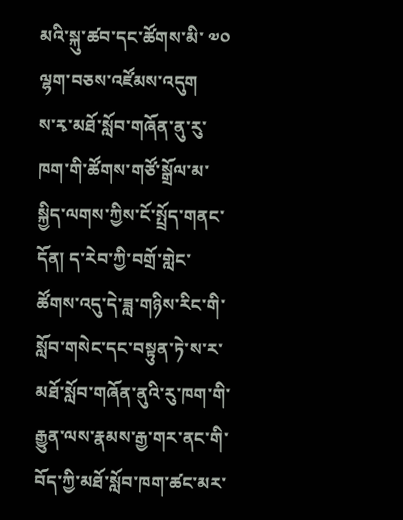མའི་སྐུ་ཚབ་དང་ཚོགས་མི་ ༧༠ ལྷག་བཅས་འཛོམས་འདུག
ས་རྭ་མཐོ་སློབ་གཞོན་ནུ་རུ་ཁག་གི་ཚོགས་གཙོ་སྒྲོལ་མ་སྐྱིད་ལགས་ཀྱིས་ངོ་སྤྲོད་གནང་དོན། ད་རེབ་ཀྱི་བགྲོ་གླེང་ཚོགས་འདུ་དེ་ཟླ་གཉིས་རིང་གི་སློབ་གསེང་དང་བསྟུན་ཏེ་ས་ར་མཐོ་སློབ་གཞོན་ནུའི་རུ་ཁག་གི་རྒྱུན་ལས་རྣམས་རྒྱ་གར་ནང་གི་བོད་ཀྱི་མཐོ་སློབ་ཁག་ཚང་མར་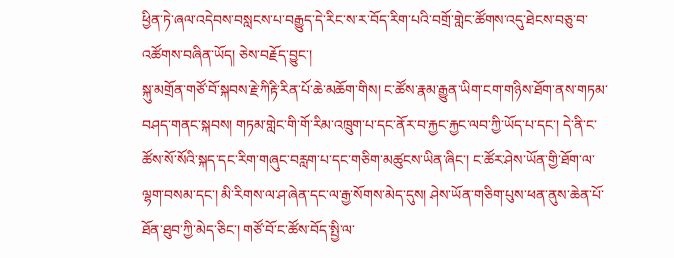ཕྱིན་ཏེ་ཞལ་འདེབས་བསླངས་པ་བརྒྱུད་དེ་རིང་ས་ར་བོད་རིག་པའི་བགྲོ་གླེང་ཚོགས་འདུ་ཐེངས་བཅུ་བ་འཚོགས་བཞིན་ཡོད། ཅེས་བརྗོད་བྱུང་།
སྐུ་མགྲོན་གཙོ་བོ་སྐབས་རྗེ་ཀིརྟི་རིན་པོ་ཆེ་མཆོག་གིས། ང་ཚོས་རྣམ་རྒྱུན་ཡིག་ངག་གཉིས་ཐོག་ནས་གཏམ་བཤད་གནང་སྐབས། གཏམ་གླེང་གི་གོ་རིམ་འཁྲུག་པ་དང་ནོར་བ་རྐྱང་རྐྱང་ལབ་ཀྱི་ཡོད་པ་དང་། དེ་ནི་ང་ཚོས་སོ་སོའི་སྐད་དང་རིག་གཞུང་བརླག་པ་དང་གཅིག་མཚུངས་ཡིན་ཞིང་། ང་ཚོར་ཤེས་ཡོན་གྱི་ཐོག་ལ་ལྷག་བསམ་དང་། མི་རིགས་ལ་ཤ་ཞེན་དང་ལ་རྒྱ་སོགས་མེད་དུས། ཤེས་ཡོན་གཅིག་པུས་ཕན་ནུས་ཆེན་པོ་ཐོན་ཐུབ་ཀྱི་མེད་ཅིང་། གཙོ་བོ་ང་ཚོས་བོད་སྤྱི་ལ་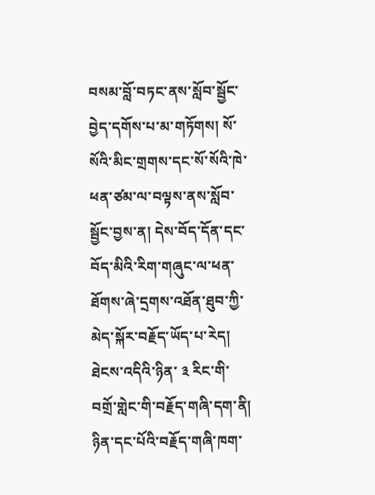བསམ་བློ་བཏང་ནས་སློབ་སྦྱོང་བྱེད་དགོས་པ་མ་གཏོགས། སོ་སོའི་མིང་གྲགས་དང་སོ་སོའི་ཁེ་ཕན་ཙམ་ལ་བལྟས་ནས་སློབ་སྦྱོང་བྱས་ན། དེས་བོད་དོན་དང་བོད་མིའི་རིག་གཞུང་ལ་ཕན་ཐོགས་ཞེ་དྲགས་འཐོན་ཐུབ་ཀྱི་མེད་སྐོར་བརྗོད་ཡོད་པ་རེད།
ཐེངས་འདིའི་ཉིན་ ༣ རིང་གི་བགྲོ་གླེང་གི་བརྗོད་གཞི་དག་ནི། ཉིན་དང་པོའི་བརྗོད་གཞི་ཁག་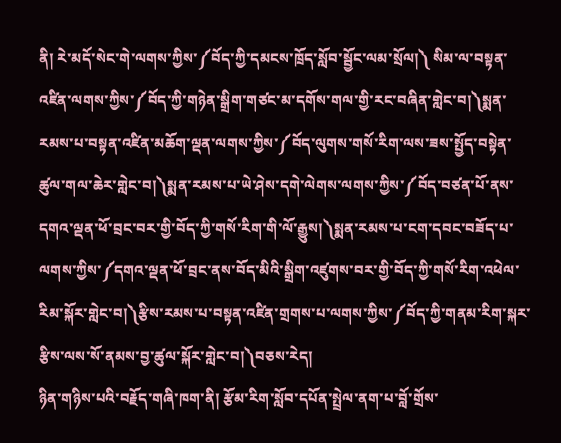ནི། རེ་མདོ་སེང་གེ་ལགས་ཀྱིས་༼བོད་ཀྱི་དམངས་ཁྲོད་སློབ་སྦྱོང་ལམ་སྲོལ།༽ སིམ་ལ་བསྟན་འཛིན་ལགས་ཀྱིས་༼བོད་ཀྱི་གཉེན་སྒྲིག་གཙང་མ་དགོས་གལ་གྱི་རང་བཞིན་གླེང་བ།༽སྨན་རམས་པ་བསྟན་འཛིན་མཆོག་ལྡན་ལགས་ཀྱིས་༼བོད་ལུགས་གསོ་རིག་ལས་ཟས་སྤྱོད་བསྟེན་ཚུལ་གལ་ཆེར་གླེང་བ།༽སྨན་རམས་པ་ཡེ་ཤེས་དགེ་ལེགས་ལགས་ཀྱིས་༼བོད་བཙན་པོ་ནས་དགའ་ལྡན་ཕོ་བྲང་བར་གྱི་བོད་ཀྱི་གསོ་རིག་གི་ལོ་རྒྱུས།༽སྨན་རམས་པ་ངག་དབང་བཟོད་པ་ལགས་ཀྱིས་༼དགའ་ལྡན་ཕོ་བྲང་ནས་བོད་མིའི་སྒྲིག་འཛུགས་བར་གྱི་བོད་ཀྱི་གསོ་རིག་འཕེལ་རིམ་སྐོར་གླེང་བ།༽རྩིས་རམས་པ་བསྟན་འཛིན་གྲགས་པ་ལགས་ཀྱིས་༼བོད་ཀྱི་གནམ་རིག་སྐར་རྩིས་ལས་སོ་ནམས་བྱ་ཚུལ་སྐོར་གླེང་བ།༽བཅས་རེད།
ཉིན་གཉིས་པའི་བརྗོད་གཞི་ཁག་ནི། རྩོམ་རིག་སློབ་དཔོན་སྤྲེལ་ནག་པ་བློ་གྲོས་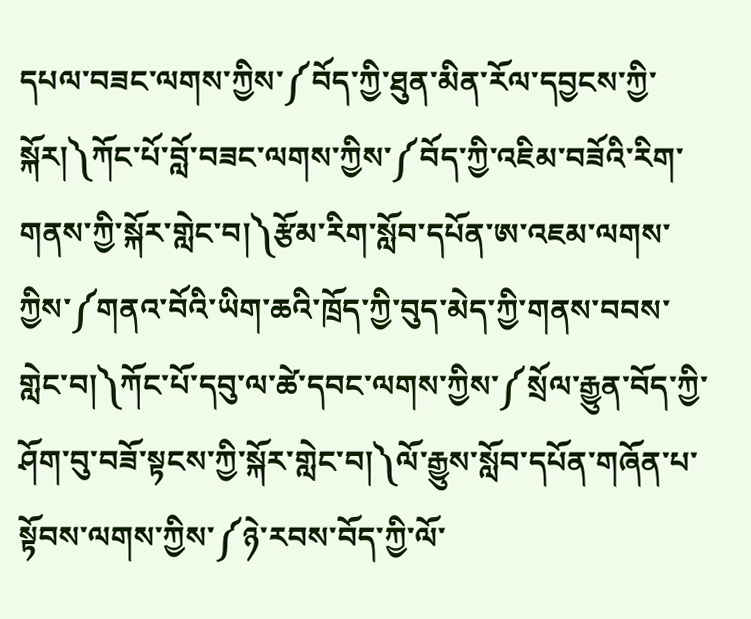དཔལ་བཟང་ལགས་ཀྱིས་༼བོད་ཀྱི་ཐུན་མིན་རོལ་དབྱངས་ཀྱི་སྐོར།༽ཀོང་པོ་བློ་བཟང་ལགས་ཀྱིས་༼བོད་ཀྱི་འཇིམ་བཟོའི་རིག་གནས་ཀྱི་སྐོར་གླེང་བ།༽རྩོམ་རིག་སློབ་དཔོན་ཨ་འཇམ་ལགས་ཀྱིས་༼གནའ་བོའི་ཡིག་ཆའི་ཁྲོད་ཀྱི་བུད་མེད་ཀྱི་གནས་བབས་གླེང་བ།༽ཀོང་པོ་དབུ་ལ་ཚེ་དབང་ལགས་ཀྱིས་༼སྲོལ་རྒྱུན་བོད་ཀྱི་ཤོག་བུ་བཟོ་སྟངས་ཀྱི་སྐོར་གླེང་བ།༽ལོ་རྒྱུས་སློབ་དཔོན་གཞོན་པ་སྟོབས་ལགས་ཀྱིས་༼ཉེ་རབས་བོད་ཀྱི་ལོ་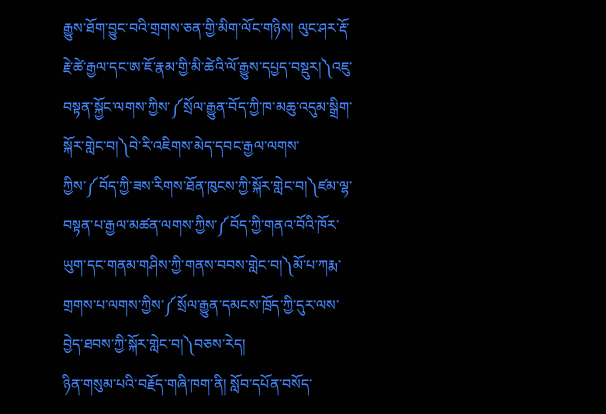རྒྱུས་ཐོག་བྱུང་བའི་གྲགས་ཅན་གྱི་མིག་ལོང་གཉིས། ལུང་ཤར་རྡོ་རྗེ་ཚེ་རྒྱལ་དང་ཨ་ཇོ་རྣམ་གྱི་མི་ཚེའི་ལོ་རྒྱུས་དཔྱད་བསྡུར།༽འཇུ་བསྟན་སྐྱོང་ལགས་ཀྱིས་༼སྲོལ་རྒྱུན་བོད་ཀྱི་ཁ་མཆུ་འདུམ་སྒྲིག་སྐོར་གླེང་བ།༽བེ་རི་འཇིགས་མེད་དབང་རྒྱལ་ལགས་ཀྱིས་༼བོད་ཀྱི་ཟས་རིགས་ཐོན་ཁུངས་ཀྱི་སྐོར་གླེང་བ།༽ཛམ་ལྷ་བསྟན་པ་རྒྱལ་མཚན་ལགས་ཀྱིས་༼བོད་ཀྱི་གནའ་བོའི་ཁོར་ཡུག་དང་གནམ་གཤིས་ཀྱི་གནས་བབས་གླེང་བ།༽མོ་པ་ཀརྨ་གྲགས་པ་ལགས་ཀྱིས་༼སྲོལ་རྒྱུན་དམངས་ཁྲོད་ཀྱི་དུར་ལས་བྱེད་ཐབས་ཀྱི་སྐོར་གླེང་བ།༽བཅས་རེད།
ཉིན་གསུམ་པའི་བརྗོད་གཞི་ཁག་ནི། སློབ་དཔོན་བསོད་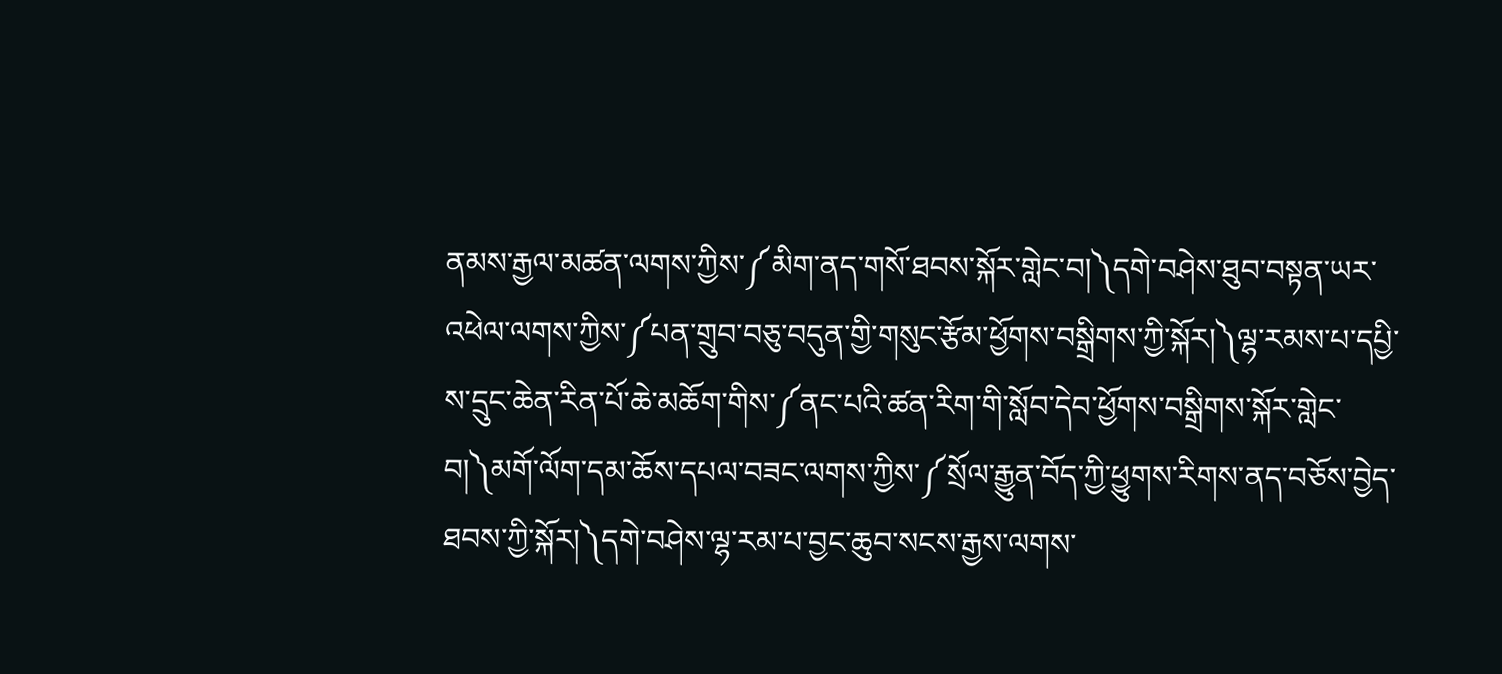ནམས་རྒྱལ་མཚན་ལགས་ཀྱིས་༼མིག་ནད་གསོ་ཐབས་སྐོར་གླེང་བ།༽དགེ་བཤེས་ཐུབ་བསྟན་ཡར་འཕེལ་ལགས་ཀྱིས་༼པན་གྲུབ་བཅུ་བདུན་གྱི་གསུང་རྩོམ་ཕྱོགས་བསྒྲིགས་ཀྱི་སྐོར།༽ལྷ་རམས་པ་དཔྱི་ས་དྲུང་ཆེན་རིན་པོ་ཆེ་མཆོག་གིས་༼ནང་པའི་ཚན་རིག་གི་སློབ་དེབ་ཕྱོགས་བསྒྲིགས་སྐོར་གླེང་བ།༽མགོ་ལོག་དམ་ཆོས་དཔལ་བཟང་ལགས་ཀྱིས་༼སྲོལ་རྒྱུན་བོད་ཀྱི་ཕྱུགས་རིགས་ནད་བཅོས་བྱེད་ཐབས་ཀྱི་སྐོར།༽དགེ་བཤེས་ལྷ་རམ་པ་བྱང་ཆུབ་སངས་རྒྱས་ལགས་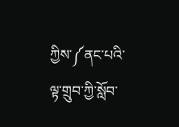ཀྱིས་༼ནང་པའི་ལྟ་གྲུབ་ཀྱི་སློབ་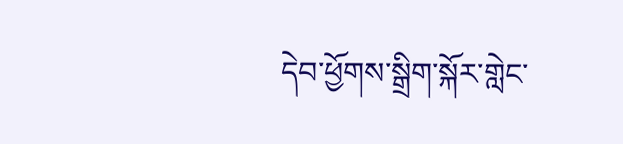དེབ་ཕྱོགས་སྒྲིག་སྐོར་གླེང་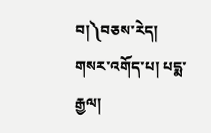བ།༽བཅས་རེད།
གསར་འགོད་པ། པདྨ་རྒྱལ།